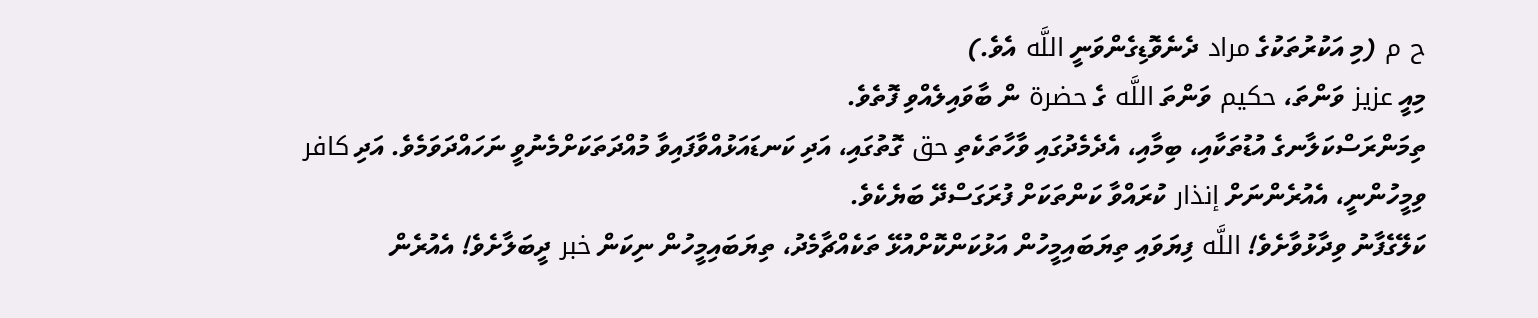ح م (މި އަކުރުތަކުގެ مراد ދެނެވޮޑިގެންވަނީ اللَّه އެވެ.)
މިއީ عزيز ވަންތަ، حكيم ވަންތަ اللَّه ގެ حضرة ން ބާވައިލެއްވި ފޮތެވެ.
ތިމަންރަސްކަލާނގެ އުޑުތަކާއި، ބިމާއި، އެދެމެދުގައި ވާހާތަކެތި حق ގޮތުގައި، އަދި ކަނޑައަޅުއްވާފައިވާ މުއްދަތަކަށްމެނުވީ ނަހައްދަވަމެވެ. އަދި كافر ވިމީހުންނީ، އެއުރެންނަށް إنذار ކުރައްވާ ކަންތަކަށް ފުރަގަސްދޭ ބަޔެކެވެ.
ކަލޭގެފާނު ވިދާޅުވާށެވެ! اللَّه ފިޔަވައި ތިޔަބައިމީހުން އަޅުކަންކޮށްއުޅޭ ތަކެއްޗާމެދު، ތިޔަބައިމީހުން ނިކަން خبر ދީބަލާށެވެ! އެއުރެން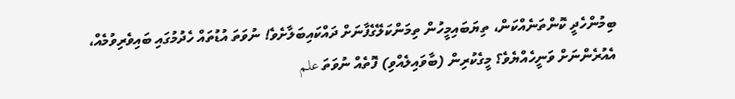ބިމުންހެދީ ކޮންތަނެއްކަން، ތިޔަބައިމީހުން ތިމަންކަލޭގެފާނަށް ދައްކައިބަލާށެވެ! ނުވަތަ އުޑުތައް ހެދުމުގައި ބައިވެރިވުމެއް، އެއުރެންނަށް ވަނީހެއްޔެވެ؟ މީގެކުރިން (ބާވައިލެއްވި) ފޮތެއް ނުވަތަ علم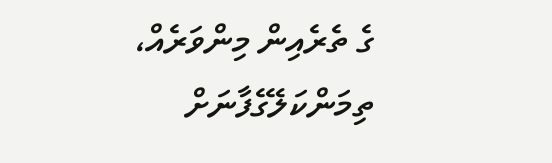ގެ ތެރެއިން މިންވަރެއް، ތިމަންކަލޭގެފާނަށް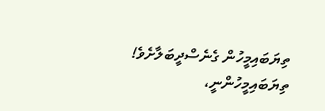ތިޔަބައިމީހުން ގެނެސްދީބަލާށެވެ! ތިޔަބައިމީހުންނީ،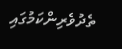ތެދުވެރިންކަމުގައި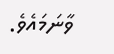ވާނަމައެވެ.